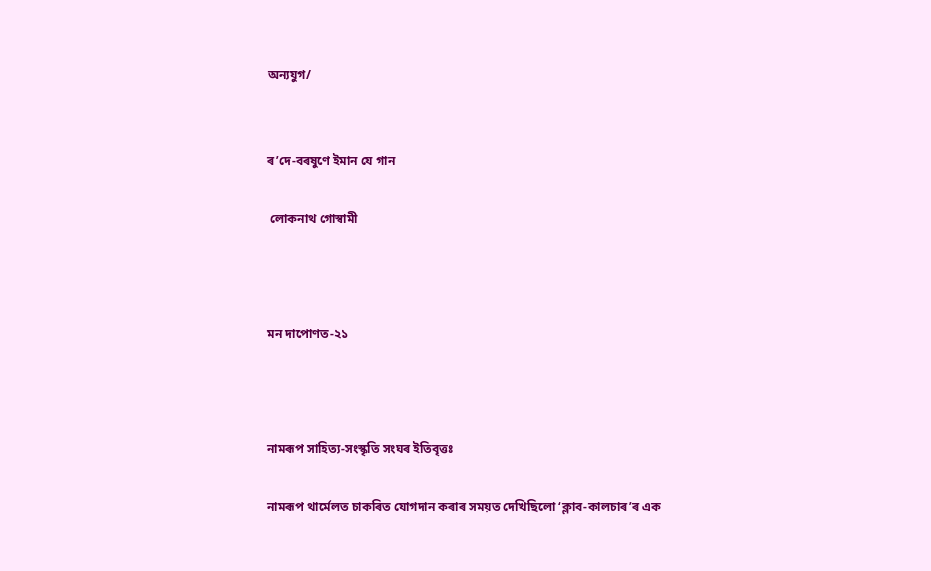অন্যযুগ/


ৰ’দে-বৰষুণে ইমান যে গান

 লোকনাথ গোস্বামী



মন দাপোণত-২১



নামৰূপ সাহিত্য-সংস্কৃতি সংঘৰ ইতিবৃত্তঃ

নামৰূপ থাৰ্মেলত চাকৰিত যোগদান কৰাৰ সময়ত দেখিছিলো ‘ক্লাব-কালচাৰ’ৰ এক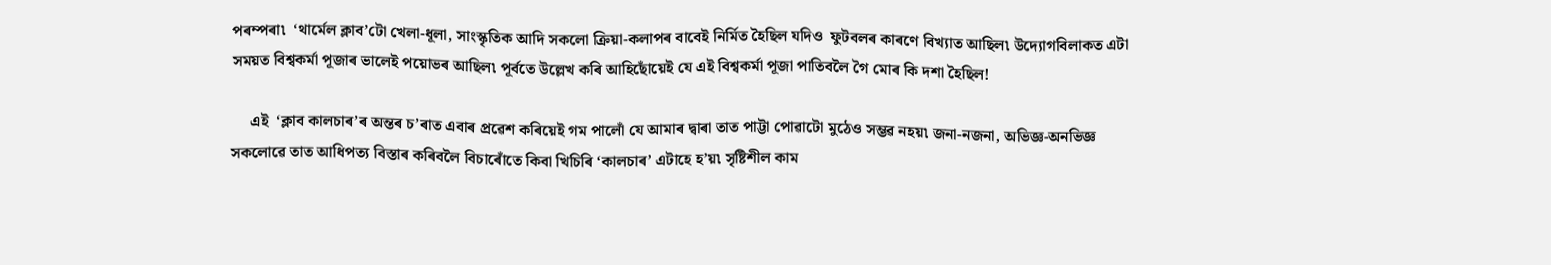পৰম্পৰা৷  ‘থাৰ্মেল ক্লাব’টো খেলা-ধূলা, সাংস্কৃতিক আদি সকলো ক্ৰিয়া-কলাপৰ বাবেই নিৰ্মিত হৈছিল যদিও  ফুটবলৰ কাৰণে বিখ্যাত আছিল৷ উদ্যোগবিলাকত এটা সময়ত বিশ্বকৰ্মা পূজাৰ ভালেই পয়োভৰ আছিল৷ পূৰ্বতে উল্লেখ কৰি আহিছোঁয়েই যে এই বিশ্বকৰ্মা পূজা পাতিবলৈ গৈ মোৰ কি দশা হৈছিল!

     এই  ‘ক্লাব কালচাৰ’ৰ অন্তৰ চ’ৰাত এবাৰ প্ৰৱেশ কৰিয়েই গম পালোঁ যে আমাৰ দ্বাৰা তাত পাট্টা পোৱাটো মুঠেও সম্ভৱ নহয়৷ জনা-নজনা, অভিজ্ঞ-অনভিজ্ঞ সকলোৱে তাত আধিপত্য বিস্তাৰ কৰিবলৈ বিচাৰোঁতে কিবা খিচিৰি ‘কালচাৰ’ এটাহে হ’য়৷ সৃষ্টিশীল কাম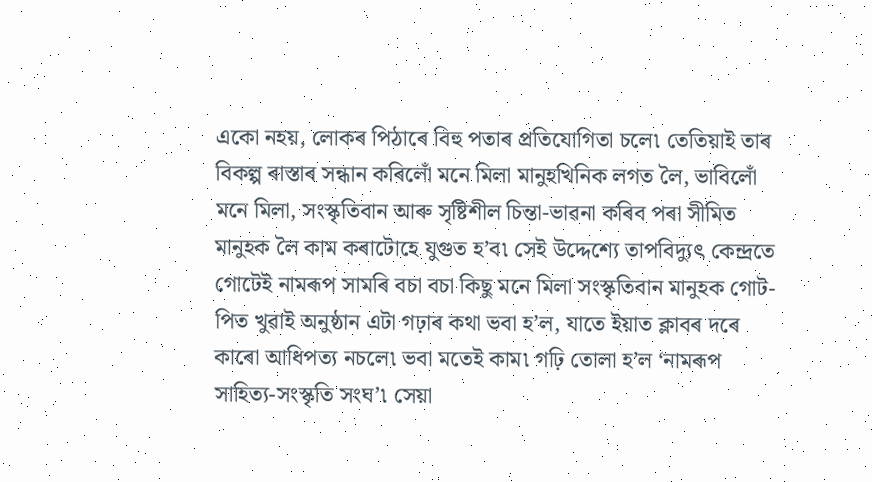একো নহয়, লোকৰ পিঠাৰে বিহু পতাৰ প্ৰতিযোগিতা চলে৷ তেতিয়াই তাৰ বিকল্প ৰাস্তাৰ সন্ধান কৰিলোঁ মনে মিলা মানুহখিনিক লগত লৈ, ভাবিলোঁ মনে মিলা, সংস্কৃতিবান আৰু সৃষ্টিশীল চিন্তা-ভাৱনা কৰিব পৰা সীমিত মানুহক লৈ কাম কৰাটোহে যুগুত হ’ব৷ সেই উদ্দেশ্যে তাপবিদ্যুৎ কেন্দ্ৰতে গোটেই নামৰূপ সামৰি বচা বচা কিছু মনে মিলা সংস্কৃতিবান মানুহক গোট-পিত খুৱাই অনুষ্ঠান এটা গঢ়াৰ কথা ভবা হ’ল, যাতে ইয়াত ক্লাবৰ দৰে কাৰো আধিপত্য নচলে৷ ভবা মতেই কাম৷ গঢ়ি তোলা হ’ল ‘নামৰূপ সাহিত্য-সংস্কৃতি সংঘ’৷ সেয়া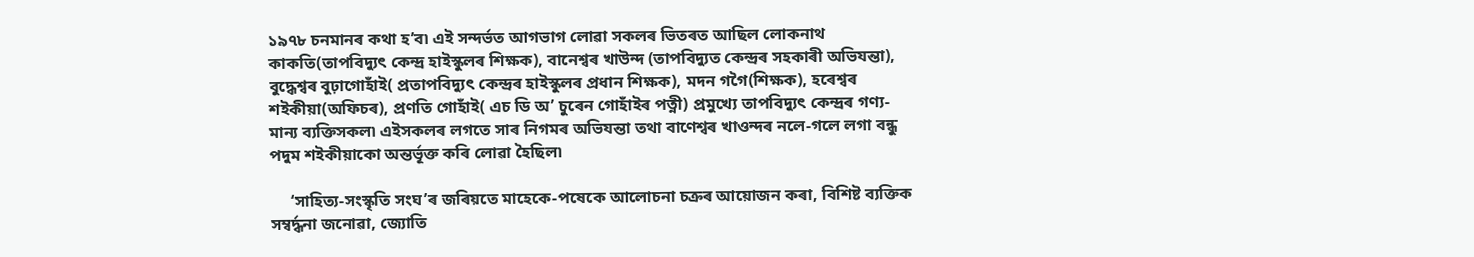১৯৭৮ চনমানৰ কথা হ’ব৷ এই সন্দৰ্ভত আগভাগ লোৱা সকলৰ ভিতৰত আছিল লোকনাথ কাকতি(তাপবিদ্যুৎ কেন্দ্ৰ হাইস্কুলৰ শিক্ষক), বানেশ্বৰ খাউন্দ (তাপবিদ্যুত কেন্দ্ৰৰ সহকাৰী অভিযন্তা), বুদ্ধেশ্বৰ বুঢ়াগোহাঁই( প্ৰতাপবিদ্যুৎ কেন্দ্ৰৰ হাইস্কুলৰ প্ৰধান শিক্ষক), মদন গগৈ(শিক্ষক), হৰেশ্বৰ শইকীয়া(অফিচৰ), প্ৰণতি গোহাঁই( এচ ডি অ’ চুৰেন গোহাঁইৰ পত্নী) প্ৰমুখ্যে তাপবিদ্যুৎ কেন্দ্ৰৰ গণ্য-মান্য ব্যক্তিসকল৷ এইসকলৰ লগতে সাৰ নিগমৰ অভিযন্তা তথা বাণেশ্বৰ খাওন্দৰ নলে-গলে লগা বন্ধু পদুম শইকীয়াকো অন্তৰ্ভূক্ত কৰি লোৱা হৈছিল৷

     ‘সাহিত্য-সংস্কৃতি সংঘ’ৰ জৰিয়তে মাহেকে-পষেকে আলোচনা চক্ৰৰ আয়োজন কৰা, বিশিষ্ট ব্যক্তিক সম্বৰ্দ্ধনা জনোৱা, জ্যোতি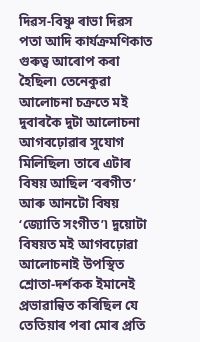দিৱস-বিষ্ণু ৰাভা দিৱস পতা আদি কাৰ্যক্ৰমণিকাত গুৰুত্ব আৰোপ কৰা হৈছিল৷ তেনেকুৱা আলোচনা চক্ৰতে মই দুবাৰকৈ দুটা আলোচনা আগবঢ়োৱাৰ সুযোগ মিলিছিল৷ তাৰে এটাৰ বিষয় আছিল ‘বৰগীত’ আৰু আনটো বিষয় ‘জ্যোতি সংগীত’৷ দুয়োটা বিষয়ত মই আগবঢ়োৱা আলোচনাই উপস্থিত শ্ৰোতা-দৰ্শকক ইমানেই প্ৰভাৱান্বিত কৰিছিল যে তেতিয়াৰ পৰা মোৰ প্ৰতি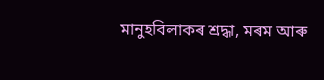মানুহবিলাকৰ শ্ৰদ্ধা, মৰম আৰু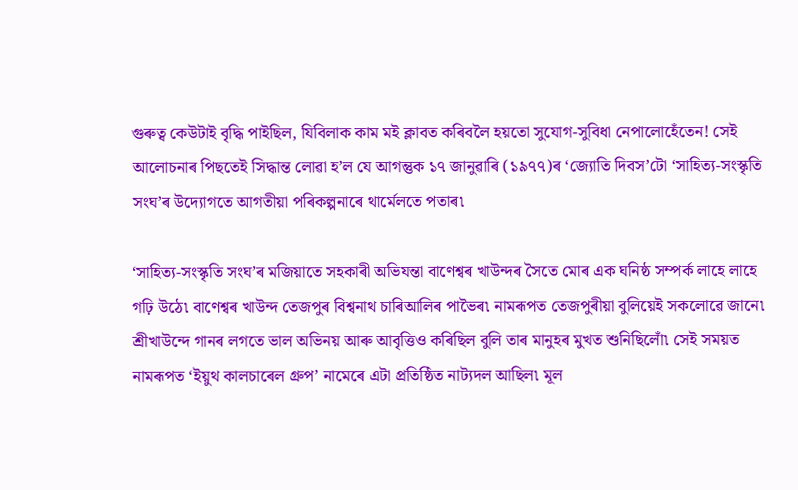গুৰুত্ব কেউটাই বৃদ্ধি পাইছিল, যিবিলাক কাম মই ক্লাবত কৰিবলৈ হয়তো সুযোগ-সুবিধা নেপালোহেঁতেন! সেই আলোচনাৰ পিছতেই সিদ্ধান্ত লোৱা হ’ল যে আগন্তুক ১৭ জানুৱাৰি (১৯৭৭)ৰ ‘জ্যোতি দিবস’টো ‘সাহিত্য-সংস্কৃতি সংঘ’ৰ উদ্যোগতে আগতীয়া পৰিকল্পনাৰে থাৰ্মেলতে পতাৰ৷

‘সাহিত্য-সংস্কৃতি সংঘ’ৰ মজিয়াতে সহকাৰী অভিযন্তা বাণেশ্বৰ খাউন্দৰ সৈতে মোৰ এক ঘনিষ্ঠ সম্পৰ্ক লাহে লাহে গঢ়ি উঠে৷ বাণেশ্বৰ খাউন্দ তেজপুৰ বিশ্বনাথ চাৰিআলিৰ পাভৈৰ৷ নামৰূপত তেজপুৰীয়া বুলিয়েই সকলোৱে জানে৷ শ্ৰীখাউন্দে গানৰ লগতে ভাল অভিনয় আৰু আবৃত্তিও কৰিছিল বুলি তাৰ মানুহৰ মুখত শুনিছিলোঁ৷ সেই সময়ত নামৰূপত ‘ইয়ুথ কালচাৰেল গ্ৰুপ’ নামেৰে এটা প্ৰতিষ্ঠিত নাট্যদল আছিল৷ মূল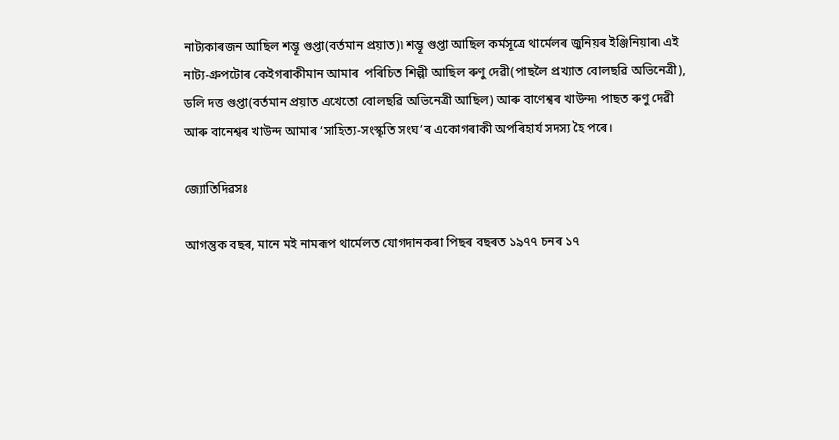নাট্যকাৰজন আছিল শম্ভূ গুপ্তা(বৰ্তমান প্ৰয়াত)৷ শম্ভূ গুপ্তা আছিল কৰ্মসূত্ৰে থাৰ্মেলৰ জুনিয়ৰ ইঞ্জিনিয়াৰ৷ এই নাট্য-গ্ৰুপটোৰ কেইগৰাকীমান আমাৰ  পৰিচিত শিল্পী আছিল ৰুণু দেৱী(পাছলৈ প্ৰখ্যাত বোলছৱি অভিনেত্ৰী), ডলি দত্ত গুপ্তা(বৰ্তমান প্ৰয়াত এখেতো বোলছৱি অভিনেত্ৰী আছিল) আৰু বাণেশ্বৰ খাউন্দ৷ পাছত ৰুণু দেৱী আৰু বানেশ্বৰ খাউন্দ আমাৰ ‘সাহিত্য-সংস্কৃতি সংঘ’ৰ একোগৰাকী অপৰিহাৰ্য সদস্য হৈ পৰে।

জ্যোতিদিৱসঃ

আগন্তুক বছৰ, মানে মই নামৰূপ থাৰ্মেলত যোগদানকৰা পিছৰ বছৰত ১৯৭৭ চনৰ ১৭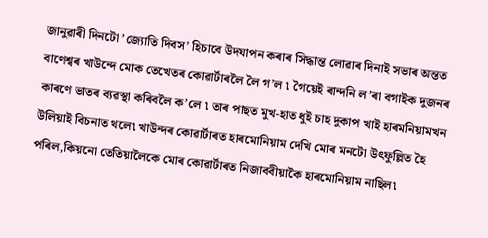জানুৱাৰী দিনটো ’জ্যোতি দিবস’ হিচাবে উদযাপন কৰাৰ সিদ্ধান্ত লোৱাৰ দিনাই সভাৰ অন্তত বাণেশ্বৰ খাউন্দে মোক তেখেতৰ কোৱাৰ্টাৰলৈ লৈ গ’ল ৷ গৈয়েই ৰান্দনি ল’ৰা বগাইক দুজনৰ কাৰণে ভাতৰ ব্যৱস্থা কৰিবলৈ ক’লে ৷ তাৰ পাছত মুখ-হাত ধুই চাহ দুকাপ খাই হাৰমনিয়ামখন উলিয়াই বিচনাত থলে৷ খাউন্দৰ কোৱাৰ্টাৰত হাৰমোনিয়াম দেখি মোৰ মনটো উৎফুল্লিত হৈ পৰিল,কিয়নো তেতিয়ালৈকে মোৰ কোৱাৰ্টাৰত নিজাববীয়াকৈ হাৰমোনিয়াম নাছিল৷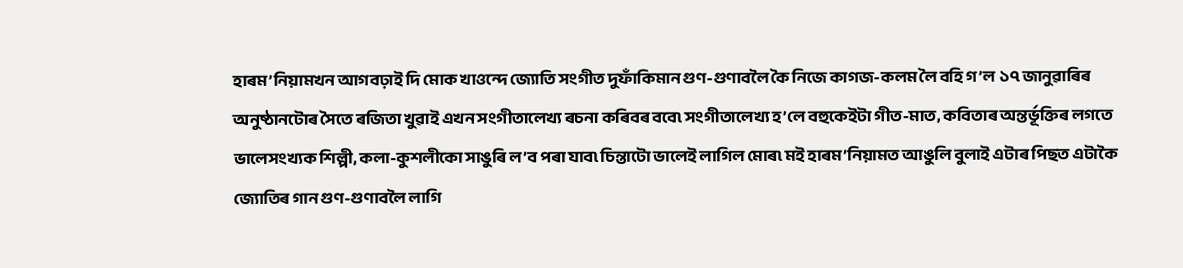হাৰম’নিয়ামখন আগবঢ়াই দি মোক খাওন্দে জ্যোতি সংগীত দুফাঁকিমান গুণ-গুণাবলৈ কৈ নিজে কাগজ-কলম লৈ বহি গ’ল  ১৭ জানুৱাৰিৰ অনুষ্ঠানটোৰ সৈতে ৰজিতা খুৱাই এখন সংগীতালেখ্য ৰচনা কৰিবৰ ববে৷ সংগীতালেখ্য হ’লে বহুকেইটা গীত-মাত, কবিতাৰ অন্তৰ্ভূক্তিৰ লগতে ভালেসংখ্যক শিল্পী, কলা-কুশলীকো সাঙুৰি ল’ব পৰা যাব৷ চিন্তাটো ভালেই লাগিল মোৰ৷ মই হাৰম’নিয়ামত আঙুলি বুলাই এটাৰ পিছত এটাকৈ জ্যোতিৰ গান গুণ-গুণাবলৈ লাগি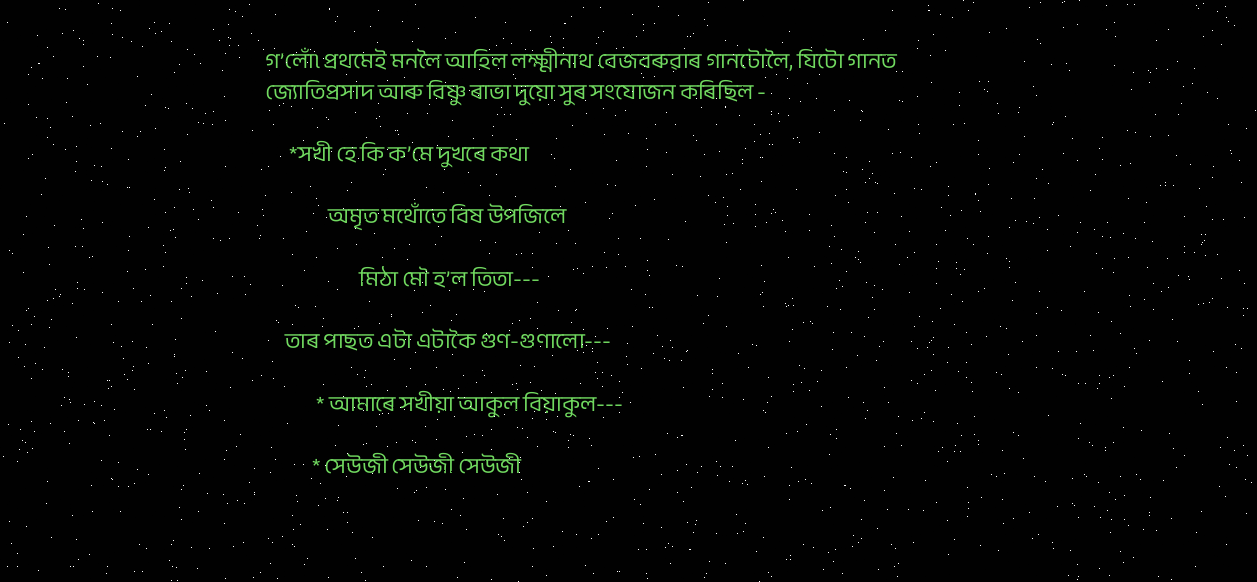গ’লোঁ৷ প্ৰথমেই মনলৈ আহিল লক্ষ্মীনাথ বেজবৰুৱাৰ গানটোলৈ, যিটো গানত জ্যোতিপ্ৰসাদ আৰু বিষ্ণু ৰাভা দুয়ো সুৰ সংযোজন কৰিছিল -

      *সখী হে কি ক’মে দুখৰে কথা

                অমৃত মথোঁতে বিষ উপজিলে

                        মিঠা মৌ হ’ল তিতা---

     তাৰ পাছত এটা এটাকৈ গুণ-গুণালো---

             * আমাৰে সখীয়া আকুল বিয়াকুল---

            * সেউজী সেউজী সেউজী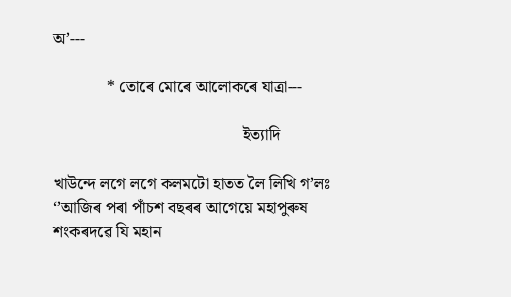অ’---

             * তোৰে মোৰে আলোকৰে যাত্ৰা---

                                              ইত্যাদি

খাউন্দে লগে লগে কলমটো হাতত লৈ লিখি গ’লঃ ‘’আজিৰ পৰা পাঁচশ বছৰৰ আগেয়ে মহাপুৰুষ শংকৰদৱে যি মহান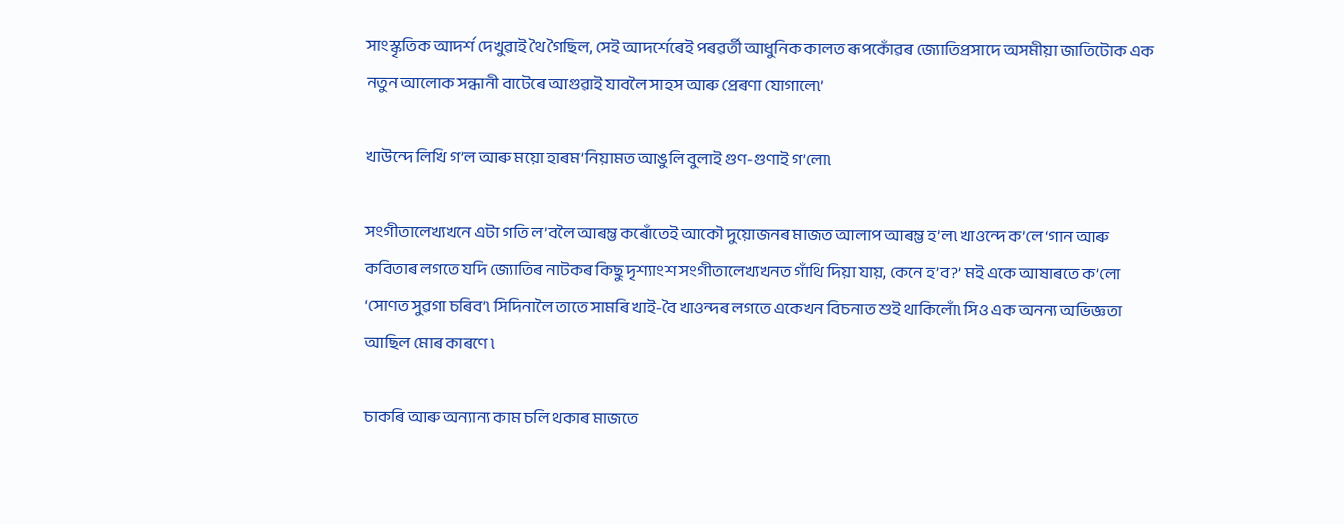সাংস্কৃতিক আদৰ্শ দেখুৱাই থৈ গৈছিল, সেই আদৰ্শেৰেই পৰৱৰ্তী আধুনিক কালত ৰূপকোঁৱৰ জ্যোতিপ্ৰসাদে অসমীয়া জাতিটোক এক নতুন আলোক সন্ধানী বাটেৰে আগুৱাই যাবলৈ সাহস আৰু প্ৰেৰণা যোগালে৷’

খাউন্দে লিখি গ’ল আৰু ময়ো হাৰম’নিয়ামত আঙুলি বুলাই গুণ-গুণাই গ’লো৷

সংগীতালেখ্যখনে এটা গতি ল’বলৈ আৰম্ভ কৰোঁতেই আকৌ দুয়োজনৰ মাজত আলাপ আৰম্ভ হ’ল৷ খাওন্দে ক’লে ‘গান আৰু কবিতাৰ লগতে যদি জ্যোতিৰ নাটকৰ কিছু দৃশ্যাংশ সংগীতালেখ্যখনত গাঁথি দিয়া যায়, কেনে হ’ব?’ মই একে আষাৰতে ক’লো ‘সোণত সুৱগা চৰিব’৷ সিদিনালৈ তাতে সামৰি খাই-বৈ খাওন্দৰ লগতে একেখন বিচনাত শুই থাকিলোঁ৷ সিও এক অনন্য অভিজ্ঞতা আছিল মোৰ কাৰণে ৷

চাকৰি আৰু অন্যান্য কাম চলি থকাৰ মাজতে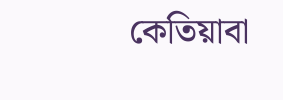কেতিয়াবা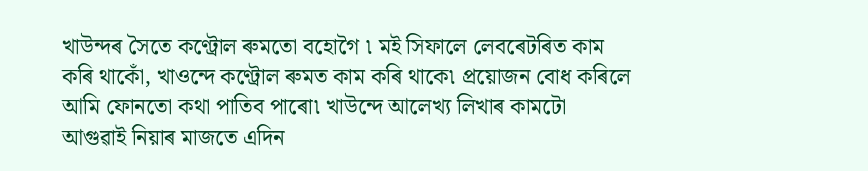খাউন্দৰ সৈতে কণ্ট্ৰোল ৰুমতো বহোগৈ ৷ মই সিফালে লেবৰেটৰিত কাম কৰি থাকোঁ, খাওন্দে কণ্ট্ৰোল ৰুমত কাম কৰি থাকে৷ প্ৰয়োজন বোধ কৰিলে আমি ফোনতো কথা পাতিব পাৰো৷ খাউন্দে আলেখ্য লিখাৰ কামটো আগুৱাই নিয়াৰ মাজতে এদিন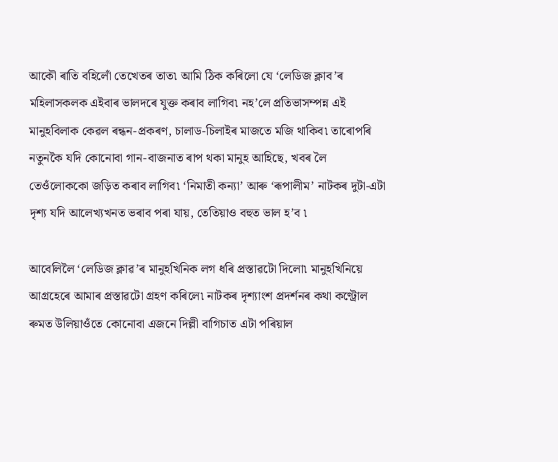আকৌ ৰাতি বহিলোঁ তেখেতৰ তাত৷ আমি ঠিক কৰিলো যে ‘লেডিজ ক্লাব’ৰ মহিলাসকলক এইবাৰ ভালদৰে যুক্ত কৰাব লাগিব৷ নহ’লে প্ৰতিভাসম্পন্ন এই মানুহবিলাক কেৱল ৰন্ধন-প্ৰকৰণ, চালাড-চিলাইৰ মাজতে মজি থাকিব৷ তাৰোপৰি নতুনকৈ যদি কোনোবা গান-বাজনাত ৰাপ থকা মানুহ আহিছে, খবৰ লৈ তেওঁলোককো জড়িত কৰাব লাগিব৷ ‘নিমাতী কন্যা’ আৰু ‘ৰূপালীম’ নাটকৰ দুটা-এটা দৃশ্য যদি আলেখ্যখনত ভৰাব পৰা যায়, তেতিয়াও বহুত ভাল হ’ব ৷

আবেলিলৈ ‘লেডিজ ক্লাৱ’ৰ মানুহখিনিক লগ ধৰি প্ৰস্তাৱটো দিলো৷ মানুহখিনিয়ে আগ্ৰহেৰে আমাৰ প্ৰস্তাৱটো গ্ৰহণ কৰিলে৷ নাটকৰ দৃশ্যাংশ প্ৰদৰ্শনৰ কথা কণ্ট্ৰোল ৰুমত উলিয়াওঁতে কোনোবা এজনে দিল্লী বাগিচাত এটা পৰিয়াল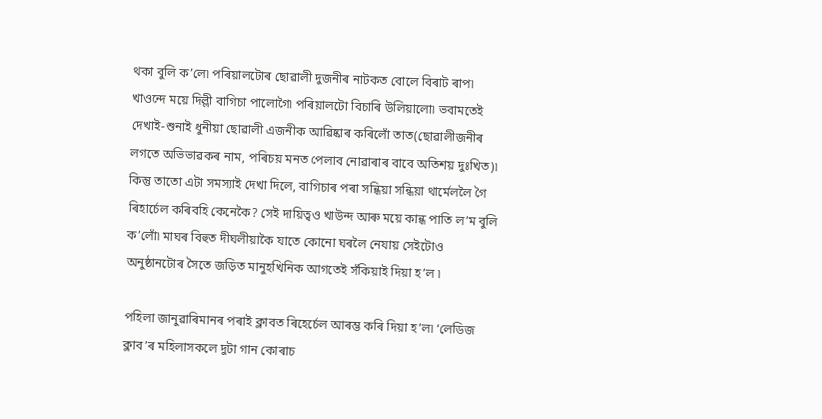থকা বুলি ক’লে৷ পৰিয়ালটোৰ ছোৱালী দুজনীৰ নাটকত বোলে বিৰাট ৰাপ৷ খাওন্দে ময়ে দিল্লী বাগিচা পালোগৈ৷ পৰিয়ালটো বিচাৰি উলিয়ালো৷ ভবামতেই দেখাই-শুনাই ধুনীয়া ছোৱালী এজনীক আৱিষ্কাৰ কৰিলোঁ তাত(ছোৱালীজনীৰ লগতে অভিভাৱকৰ নাম, পৰিচয় মনত পেলাব নোৱাৰাৰ বাবে অতিশয় দুঃখিত)৷ কিন্তু তাতো এটা সমস্যাই দেখা দিলে, বাগিচাৰ পৰা সন্ধিয়া সন্ধিয়া থাৰ্মেললৈ গৈ ৰিহাৰ্চেল কৰিবহি কেনেকৈ? সেই দায়িত্বও খাউন্দ আৰু ময়ে কান্ধ পাতি ল’ম বুলি ক’লোঁ৷ মাঘৰ বিহুত দীঘলীয়াকৈ যাতে কোনো ঘৰলৈ নেযায় সেইটোও অনুষ্ঠানটোৰ সৈতে জড়িত মানুহখিনিক আগতেই সঁকিয়াই দিয়া হ’ল ৷

পহিলা জানুৱাৰিমানৰ পৰাই ক্লাবত ৰিহেৰ্চেল আৰম্ভ কৰি দিয়া হ’ল৷ ‘লেডিজ ক্লাব’ৰ মহিলাসকলে দুটা গান কোৰাচ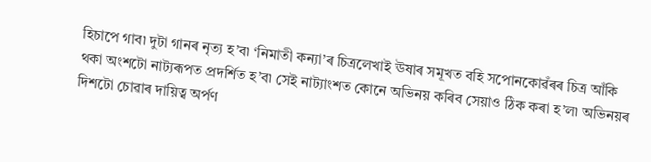হিচাপে গাব৷ দুটা গানৰ নৃত্য হ’ব৷ ‘নিমাতী কন্যা’ৰ চিত্ৰলেখাই ঊষাৰ সমূখত বহি সপোনকোৱঁৰৰ চিত্ৰ আঁকি থকা অংশটো নাট্যৰূপত প্ৰদৰ্শিত হ’ব৷ সেই নাট্যাংশত কোনে অভিনয় কৰিব সেয়াও ঠিক কৰা হ’ল৷ অভিনয়ৰ দিশটো চোৱাৰ দায়িত্ব অৰ্পণ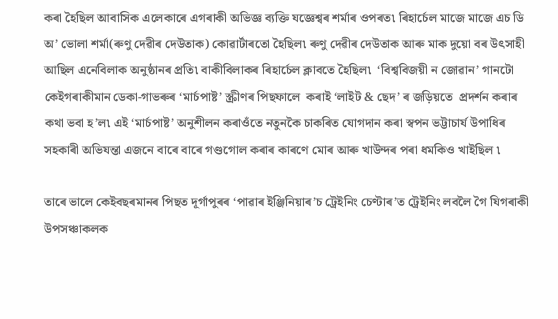কৰা হৈছিল আবাসিক এলেকাৰে এগৰাকী অভিজ্ঞ ব্যক্তি যজ্ঞেশ্বৰ শৰ্মাৰ ওপৰত৷ ৰিহাৰ্চেল মাজে মাজে এচ ডি অ’ ভোলা শৰ্মা(ৰুণু দেৱীৰ দেউতাক) কোৱাৰ্টাৰতো হৈছিল৷ ৰুণু দেৱীৰ দেউতাক আৰু মাক দুয়ো বৰ উৎসাহী আছিল এনেবিলাক অনুষ্ঠানৰ প্ৰতি৷ বাকীবিলাকৰ ৰিহাৰ্চেল ক্লাবতে হৈছিল৷  ‘বিশ্ববিজয়ী ন জোৱান’ গানটো কেইগৰাকীমান ডেকা-গাভৰুৰ ‘মাৰ্চপাষ্ট’ স্ক্ৰীণৰ পিছফালে  কৰাই ‘লাইট & ছেদ’ ৰ জড়িয়তে  প্ৰদৰ্শন কৰাৰ কথা ভবা হ’ল৷ এই ‘মাৰ্চপাষ্ট’ অনুশীলন কৰাওঁতে নতুনকৈ চাকৰিত যোগদান কৰা স্বপন ভট্টাচাৰ্য উপাধিৰ সহকাৰী অভিযন্তা এজনে বাৰে বাৰে গণ্ডগোল কৰাৰ কাৰণে মোৰ আৰু খাউন্দৰ পৰা ধমকিও খাইছিল ৷

তাৰে ভালে কেইবছৰমানৰ পিছত দূৰ্গাপুৰৰ ‘পাৱাৰ ইঞ্জিনিয়াৰ’চ ট্ৰেইনিং চেণ্টাৰ’ত ট্ৰেইনিং লবলৈ গৈ যিগৰাকী উপসঞ্চাকলক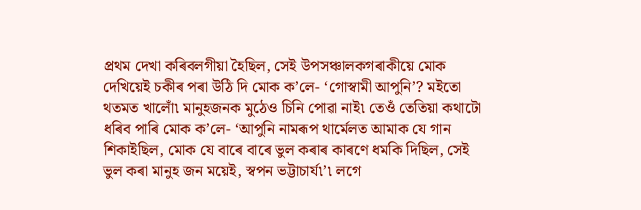প্ৰথম দেখা কৰিবলগীয়া হৈছিল, সেই উপসঞ্চালকগৰাকীয়ে মোক দেখিয়েই চকীৰ পৰা উঠি দি মোক ক’লে- ‘গোস্বামী আপুনি’? মইতো থতমত খালোঁ৷ মানুহজনক মুঠেও চিনি পোৱা নাই৷ তেওঁ তেতিয়া কথাটো ধৰিব পাৰি মোক ক’লে- ‘আপুনি নামৰূপ থাৰ্মেলত আমাক যে গান শিকাইছিল, মোক যে বাৰে বাৰে ভুল কৰাৰ কাৰণে ধমকি দিছিল, সেই ভুল কৰা মানুহ জন ময়েই, স্বপন ভট্টাচাৰ্য৷’৷ লগে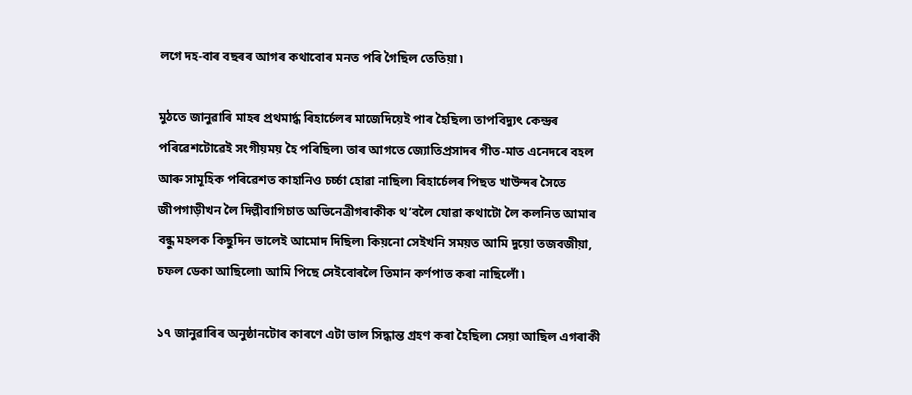লগে দহ-বাৰ বছৰৰ আগৰ কথাবোৰ মনত পৰি গৈছিল তেতিয়া ৷

মুঠতে জানুৱাৰি মাহৰ প্ৰথমাৰ্দ্ধ ৰিহাৰ্চেলৰ মাজেদিয়েই পাৰ হৈছিল৷ তাপবিদ্যুৎ কেন্দ্ৰৰ পৰিৱেশটোৱেই সংগীয়ময় হৈ পৰিছিল৷ তাৰ আগতে জ্যোতিপ্ৰসাদৰ গীত-মাত এনেদৰে বহল আৰু সামূহিক পৰিৱেশত কাহানিও চৰ্চ্চা হোৱা নাছিল৷ ৰিহাৰ্চেলৰ পিছত খাউন্দৰ সৈতে জীপগাড়ীখন লৈ দিল্লীবাগিচাত অভিনেত্ৰীগৰাকীক থ’বলৈ যোৱা কথাটো লৈ কলনিত আমাৰ বন্ধু মহলক কিছুদিন ভালেই আমোদ দিছিল৷ কিয়নো সেইখনি সময়ত আমি দুয়ো তজবজীয়া, চফল ডেকা আছিলো৷ আমি পিছে সেইবোৰলৈ তিমান কৰ্ণপাত কৰা নাছিলোঁ ৷

১৭ জানুৱাৰিৰ অনুষ্ঠানটোৰ কাৰণে এটা ভাল সিদ্ধান্ত গ্ৰহণ কৰা হৈছিল৷ সেয়া আছিল এগৰাকী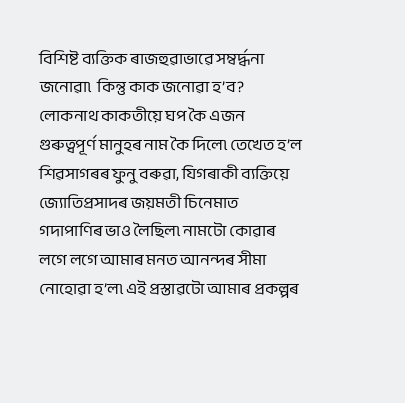বিশিষ্ট ব্যক্তিক ৰাজহুৱাভাৱে সম্বৰ্দ্ধনা জনোৱা৷  কিন্তু কাক জনোৱা হ’ব? লোকনাথ কাকতীয়ে ঘপ কৈ এজন গুৰুত্বপূৰ্ণ মানুহৰ নাম কৈ দিলে৷ তেখেত হ’ল শিৱসাগৰৰ ফুনু বৰুৱা, যিগৰাকী ব্যক্তিয়ে জ্যোতিপ্ৰসাদৰ জয়মতী চিনেমাত গদাপাণিৰ ভাও লৈছিল৷ নামটো কোৱাৰ লগে লগে আমাৰ মনত আনন্দৰ সীমা নোহোৱা হ’ল৷ এই প্ৰস্তাৱটো আমাৰ প্ৰকল্পৰ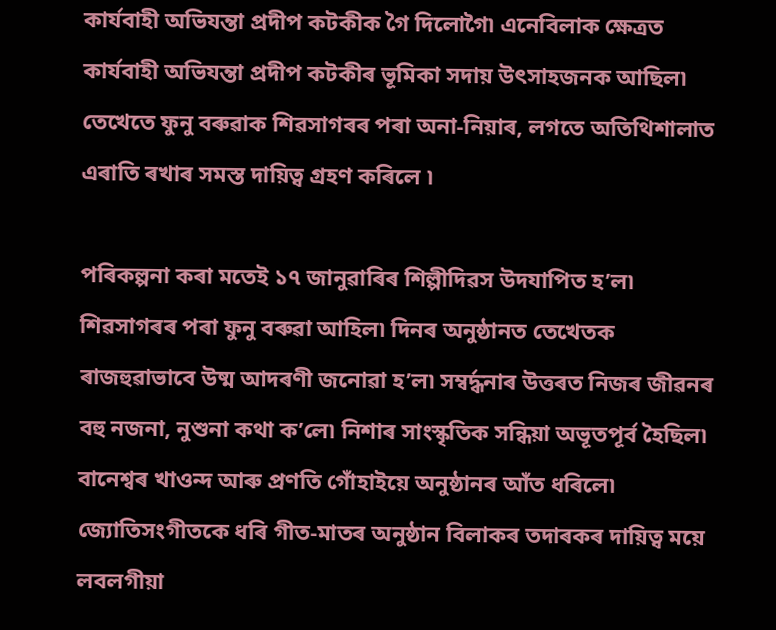কাৰ্যবাহী অভিযন্তা প্ৰদীপ কটকীক গৈ দিলোগৈ৷ এনেবিলাক ক্ষেত্ৰত কাৰ্যবাহী অভিযন্তা প্ৰদীপ কটকীৰ ভূমিকা সদায় উৎসাহজনক আছিল৷ তেখেতে ফুনু বৰুৱাক শিৱসাগৰৰ পৰা অনা-নিয়াৰ, লগতে অতিথিশালাত এৰাতি ৰখাৰ সমস্ত দায়িত্ব গ্ৰহণ কৰিলে ৷

পৰিকল্পনা কৰা মতেই ১৭ জানুৱাৰিৰ শিল্পীদিৱস উদযাপিত হ’ল৷ শিৱসাগৰৰ পৰা ফুনু বৰুৱা আহিল৷ দিনৰ অনুষ্ঠানত তেখেতক ৰাজহুৱাভাবে উষ্ম আদৰণী জনোৱা হ’ল৷ সম্বৰ্দ্ধনাৰ উত্তৰত নিজৰ জীৱনৰ বহু নজনা, নুশুনা কথা ক’লে৷ নিশাৰ সাংস্কৃতিক সন্ধিয়া অভূতপূৰ্ব হৈছিল৷ বানেশ্বৰ খাওন্দ আৰু প্ৰণতি গোঁহাইয়ে অনুষ্ঠানৰ আঁত ধৰিলে৷ জ্যোতিসংগীতকে ধৰি গীত-মাতৰ অনুষ্ঠান বিলাকৰ তদাৰকৰ দায়িত্ব ময়ে লবলগীয়া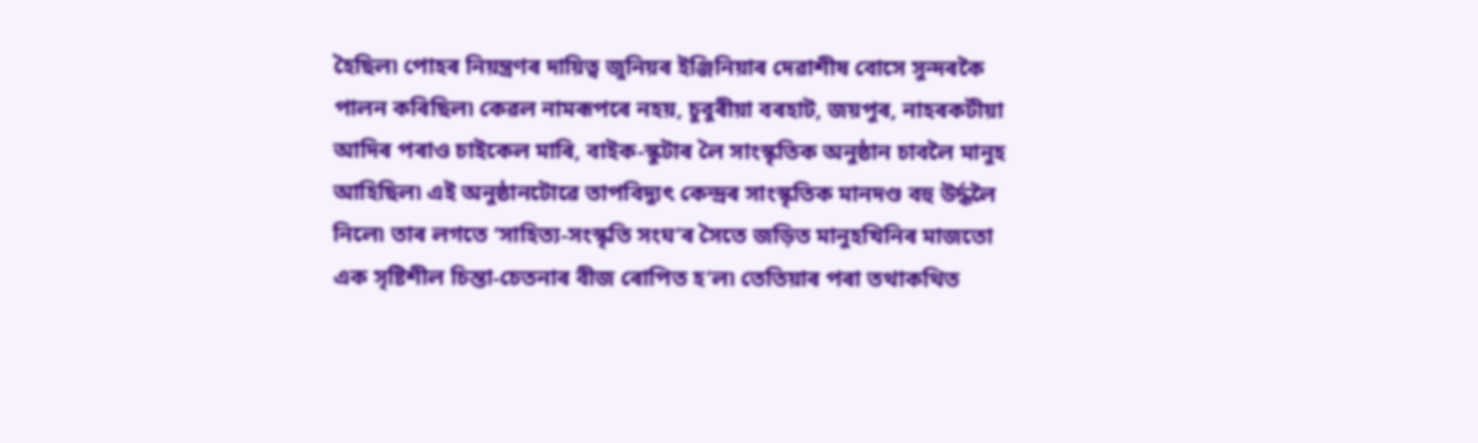হৈছিল৷ পোহৰ নিয়ন্ত্ৰণৰ দায়িত্ব জুনিয়ৰ ইঞ্জিনিয়াৰ দেৱাশীষ বোসে সুন্দৰকৈ পালন কৰিছিল৷ কেৱল নামৰূপৰে নহয়, চুবুৰীয়া বৰহাট, জয়পুৰ, নাহৰকটীয়া আদিৰ পৰাও চাইকেল মাৰি, বাইক-স্কুটাৰ লৈ সাংস্কৃতিক অনুষ্ঠান চাবলৈ মানুহ  আহিছিল৷ এই অনুষ্ঠানটোৱে তাপবিদ্যুৎ কেন্দ্ৰৰ সাংস্কৃতিক মানদণ্ড বহু উৰ্দ্ধলৈ নিলে৷ তাৰ লগতে ‘সাহিত্য-সংস্কৃতি সংঘ’ৰ সৈতে জড়িত মানুহখিনিৰ মাজতো এক সৃষ্টিশীল চিন্তা-চেতনাৰ বীজ ৰোপিত হ’ল৷ তেতিয়াৰ পৰা তথাকথিত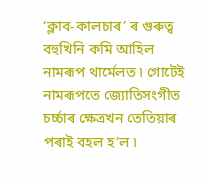‘ক্লাব-কালচাৰ’ ৰ গুৰুত্ব বহুখিনি কমি আহিল নামৰূপ থাৰ্মেলত ৷ গোটেই নামৰূপতে জ্যোতিসংগীত চৰ্চ্চাৰ ক্ষেত্ৰখন তেতিয়াৰ পৰাই বহল হ’ল ৷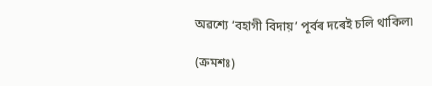অৱশ্যে ‘বহাগী বিদায়’ পূৰ্বৰ দৰেই চলি থাকিল৷

(ক্ৰমশঃ)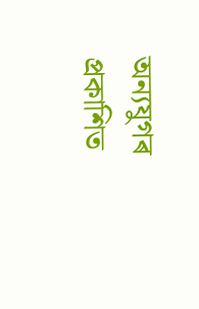অন্যযুগৰ প্ৰকাশিত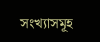সংখ্যাসমূহ